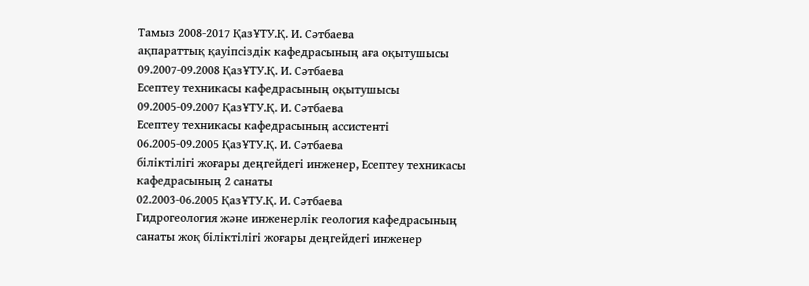Тамыз 2008-2017 ҚазҰТУ.Қ. И. Сәтбаева
ақпараттық қауіпсіздік кафедрасының аға оқытушысы
09.2007-09.2008 ҚазҰТУ.Қ. И. Сәтбаева
Есептеу техникасы кафедрасының оқытушысы
09.2005-09.2007 ҚазҰТУ.Қ. И. Сәтбаева
Есептеу техникасы кафедрасының ассистенті
06.2005-09.2005 ҚазҰТУ.Қ. И. Сәтбаева
біліктілігі жоғары деңгейдегі инженер, Есептеу техникасы кафедрасының 2 санаты
02.2003-06.2005 ҚазҰТУ.Қ. И. Сәтбаева
Гидрогеология және инженерлік геология кафедрасының санаты жоқ біліктілігі жоғары деңгейдегі инженер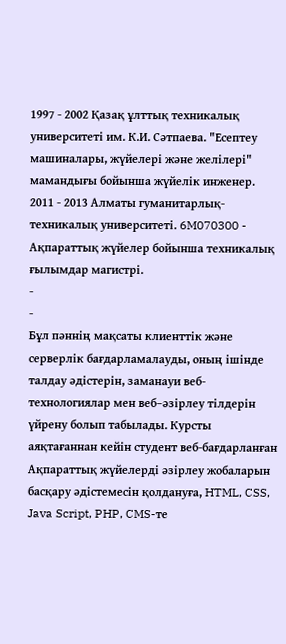1997 - 2002 Қазақ ұлттық техникалық университеті им. К.И. Сәтпаева. "Есептеу машиналары, жүйелері және желілері" мамандығы бойынша жүйелік инженер.
2011 - 2013 Алматы гуманитарлық-техникалық университеті. 6M070300 - Ақпараттық жүйелер бойынша техникалық ғылымдар магистрі.
-
-
Бұл пәннің мақсаты клиенттік және серверлік бағдарламалауды, оның ішінде талдау әдістерін, заманауи веб-технологиялар мен веб–әзірлеу тілдерін үйрену болып табылады. Курсты аяқтағаннан кейін студент веб-бағдарланған Ақпараттық жүйелерді әзірлеу жобаларын басқару әдістемесін қолдануға, HTML, CSS, Java Script, PHP, CMS-те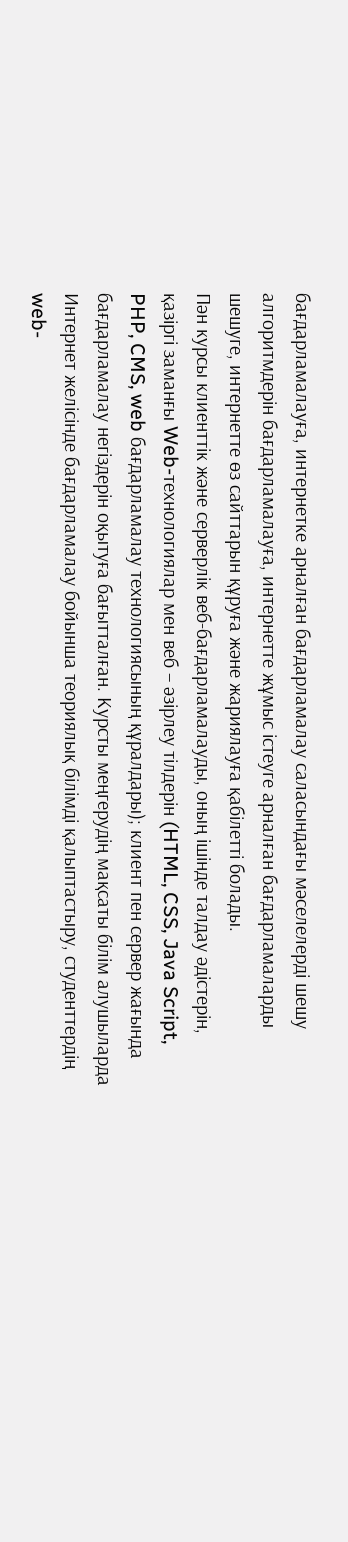бағдарламалауға, интернетке арналған бағдарламалау саласындағы мәселелерді шешу алгоритмдерін бағдарламалауға, интернетте жұмыс істеуге арналған бағдарламаларды шешуге, интернетте өз сайттарын құруға және жариялауға қабілетті болады.
Пән курсы клиенттік және серверлік веб-бағдарламалауды, оның ішінде талдау әдістерін, қазіргі заманғы Web-технологиялар мен веб – әзірлеу тілдерін (HTML, CSS, Java Script, PHP, CMS, web бағдарламалау технологиясының құралдары); клиент пен сервер жағында бағдарламалау негіздерін оқытуға бағытталған. Курсты меңгерудің мақсаты білім алушыларда Интернет желісінде бағдарламалау бойынша теориялық білімді қалыптастыру, студенттердің web-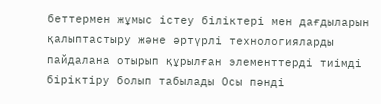беттермен жұмыс істеу біліктері мен дағдыларын қалыптастыру және әртүрлі технологияларды пайдалана отырып құрылған элементтерді тиімді біріктіру болып табылады Осы пәнді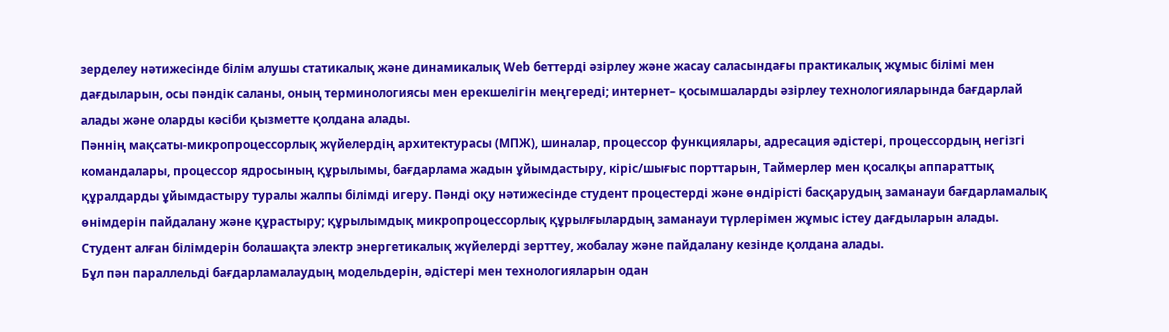зерделеу нәтижесінде білім алушы статикалық және динамикалық Web беттерді әзірлеу және жасау саласындағы практикалық жұмыс білімі мен дағдыларын, осы пәндік саланы, оның терминологиясы мен ерекшелігін меңгереді; интернет– қосымшаларды әзірлеу технологияларында бағдарлай алады және оларды кәсіби қызметте қолдана алады.
Пәннің мақсаты-микропроцессорлық жүйелердің архитектурасы (МПЖ), шиналар, процессор функциялары, адресация әдістері, процессордың негізгі командалары, процессор ядросының құрылымы, бағдарлама жадын ұйымдастыру, кіріс/шығыс порттарын, Таймерлер мен қосалқы аппараттық құралдарды ұйымдастыру туралы жалпы білімді игеру. Пәнді оқу нәтижесінде студент процестерді және өндірісті басқарудың заманауи бағдарламалық өнімдерін пайдалану және құрастыру; құрылымдық микропроцессорлық құрылғылардың заманауи түрлерімен жұмыс істеу дағдыларын алады. Студент алған білімдерін болашақта электр энергетикалық жүйелерді зерттеу, жобалау және пайдалану кезінде қолдана алады.
Бұл пән параллельді бағдарламалаудың модельдерін, әдістері мен технологияларын одан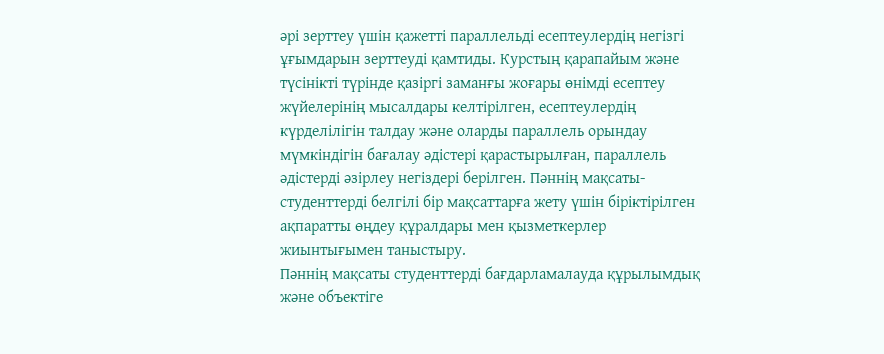әрі зерттеу үшін қажетті параллельді есептеулердің негізгі ұғымдарын зерттеуді қамтиды. Курстың қарапайым және түсінікті түрінде қазіргі заманғы жоғары өнімді есептеу жүйелерінің мысалдары келтірілген, есептеулердің күрделілігін талдау және оларды параллель орындау мүмкіндігін бағалау әдістері қарастырылған, параллель әдістерді әзірлеу негіздері берілген. Пәннің мақсаты-студенттерді белгілі бір мақсаттарға жету үшін біріктірілген ақпаратты өңдеу құралдары мен қызметкерлер жиынтығымен таныстыру.
Пәннің мақсаты студенттерді бағдарламалауда құрылымдық және объектіге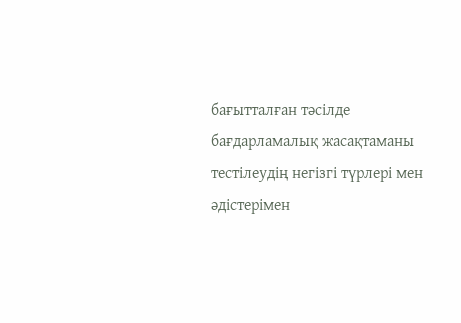бағытталған тәсілде бағдарламалық жасақтаманы тестілеудің негізгі түрлері мен әдістерімен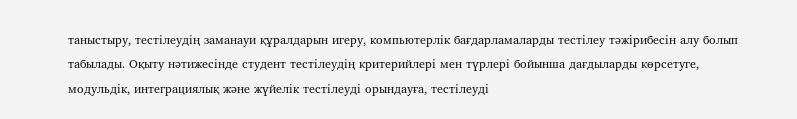таныстыру, тестілеудің заманауи құралдарын игеру, компьютерлік бағдарламаларды тестілеу тәжірибесін алу болып табылады. Оқыту нәтижесінде студент тестілеудің критерийлері мен түрлері бойынша дағдыларды көрсетуге, модульдік, интеграциялық және жүйелік тестілеуді орындауға, тестілеуді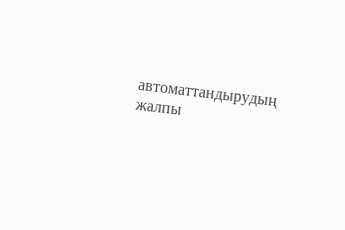автоматтандырудың жалпы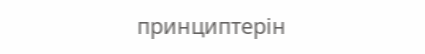принциптерін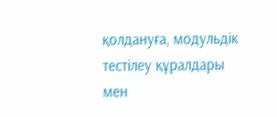қолдануға, модульдік тестілеу құралдары мен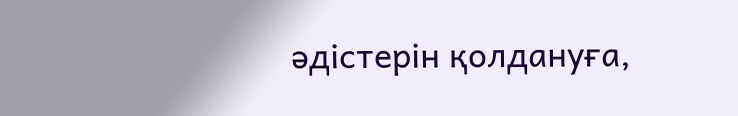әдістерін қолдануға,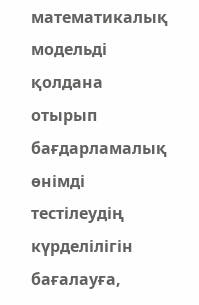математикалық модельді қолдана отырып бағдарламалық өнімді тестілеудің күрделілігін бағалауға,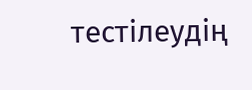тестілеудің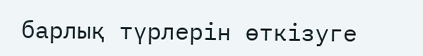барлық түрлерін өткізуге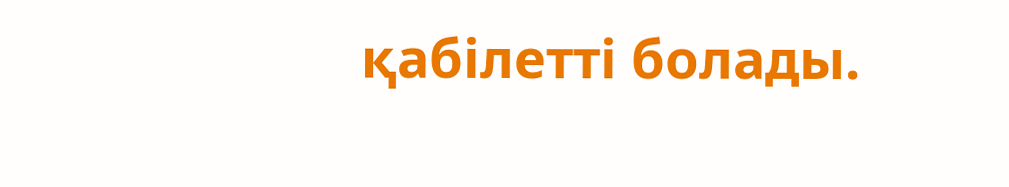қабілетті болады.